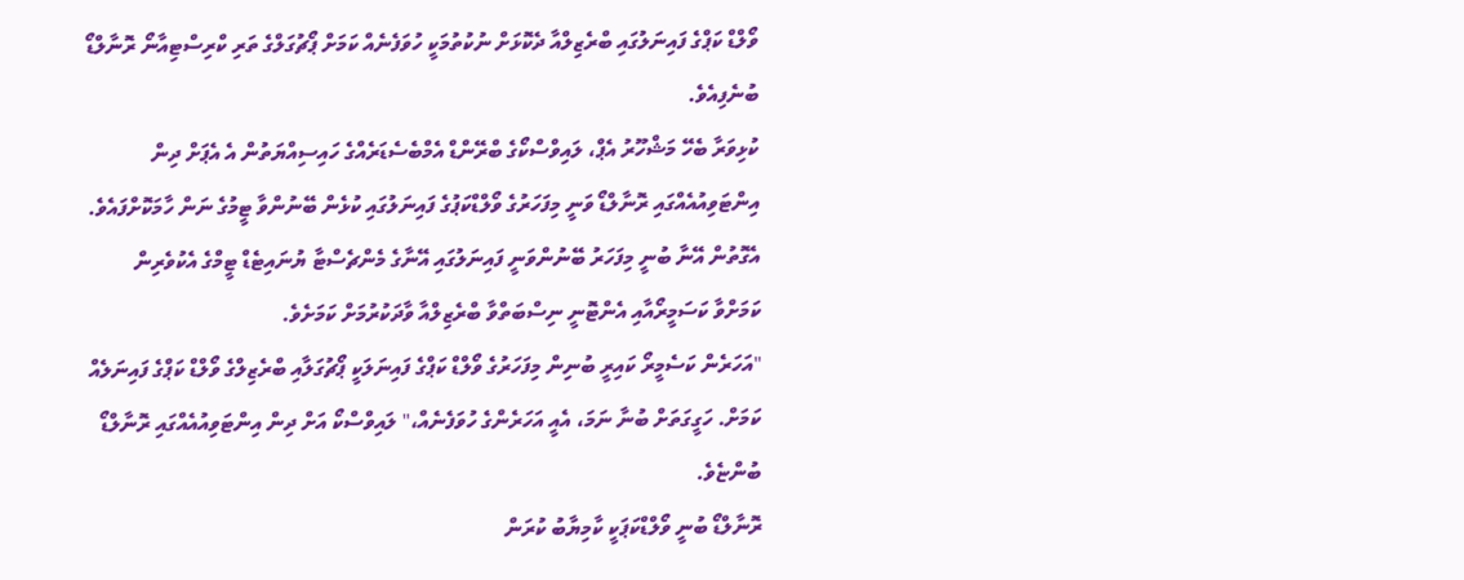ވޯލްޑް ކަޕްގެ ފައިނަލުގައި ބްރެޒިލްއާ ދެކޮޅަށް ނުކުތުމަކީ ހުވަފެނެއް ކަމަށް ޕޯޗުގަލްގެ ތަރި ކްރިސްޓިއާނޯ ރޮނާލްޑޯ ބުނެފިއެވެ.
ކުޅިވަރާ ބެހޭ މަޝްހޫރު އެޕް، ލައިވްސްކޯގެ ބްރޭންޑް އެމްބެސެޑަރެއްގެ ހައިސިއްޔަތުން އެ އެޕަށް ދިން އިންޓަވިއުއެއްގައި ރޮނާލްޑޯ ވަނީ މިފަހަރުގެ ވޯލްޑްކަޕުގެ ފައިނަލުގައި ކުޅެން ބޭނުންވާ ޓީމުގެ ނަން ހާމަކޮށްފައެވެ. އެގޮތުން އޭނާ ބުނީ މިފަހަރު ބޭނުންވަނީ ފައިނަލުގައި އޭނާގެ މެންޗެސްޓާ ޔުނައިޓެޑް ޓީމްގެ އެކުވެރިން ކަމަށްވާ ކަސަމީރޯއާއި އެންޓޮނީ ނިސްބަތްވާ ބްރެޒިލްއާ ވާދަކުރުމަށް ކަމަށެވެ.
"އަހަރެން ކަސެމީރޯ ކައިރީ ބުނިން މިފަހަރުގެ ވޯލްޑް ކަޕްގެ ފައިނަލަކީ ޕޯޗުގަލާއި ބްރެޒިލްގެ ވޯލްޑް ކަޕްގެ ފައިނަލެއް ކަމަށް. ހަގީގަތަށް ބުނާ ނަމަ، އެއީ އަހަރެންގެ ހުވަފެނެއް،" ލައިވްސްކޯ އަށް ދިން އިންޓަވިއުއެއްގައި ރޮނާލްޑޯ ބުންޏެވެ.
ރޮނާލްޑޯ ބުނީ ވޯލްޑްކަޕަކީ ކާމިޔާބު ކުރަން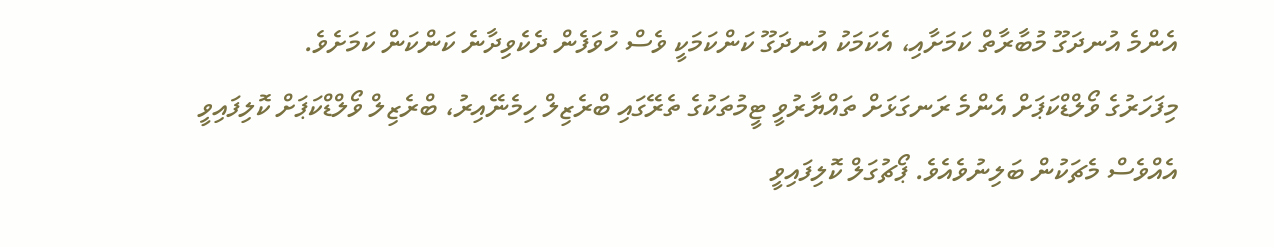އެންމެ އުނދަގޫ މުބާރާތް ކަމަށާއި، އެކަމަކު އުނދަގޫ ކަންކަމަކީ ވެސް ހުވަފެން ދެކެވިދާނެ ކަންކަން ކަމަށެވެ.
މިފަހަރުގެ ވޯލްޑްކަޕަށް އެންމެ ރަނގަޅަށް ތައްޔާރުވީ ޓީމުތަކުގެ ތެރޭގައި ބްރެޒިލް ހިމެނޭއިރު، ބްރެޒިލް ވޯލްޑްކަޕަށް ކޮލިފައިވީ އެއްވެސް މެޗަކުން ބަލިނުވެއެވެ. ޕޯޗުގަލް ކޮލިފައިވީ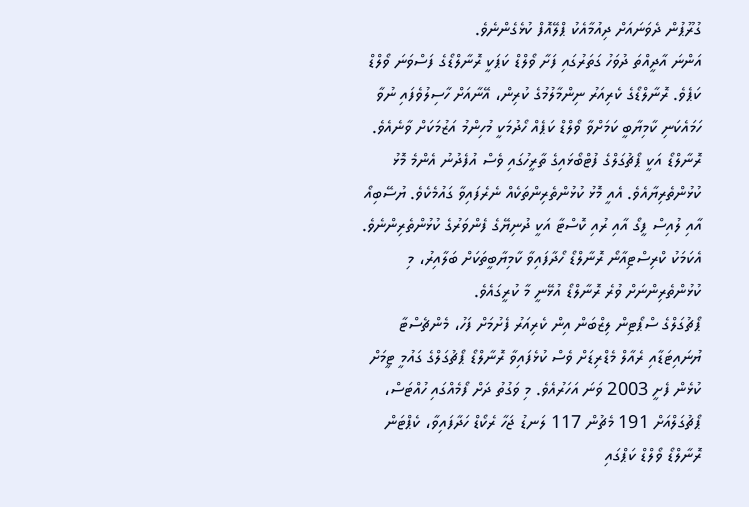ގުރޫޕުން ދެވަނައަށް ދިއުމާއެކު ޕްލޭއޮފް ކުޅެގެންނެވެ.
އަންނަ އާދީއްތަ ދުވަހު ގަތަރުގައި ފަށާ ވޯލްޑް ކަޕަކީ ރޮނާލްޑޯގެ ފަސްވަނަ ވޯލްޑް ކަޕެވެ. ރޮނާލްޑޯގެ ކެރިއަރު ނިންމާލުމުގެ ކުރިން، އޭނާއަށް ހާސިލުވެފައި ނުވާ ހަމައެކަނި ކާމިޔާބީ ކަމަށްވާ ވޯލްޑް ކަޕެއް ހޯދުމަކީ މުހިންމު އަޒުމަކަށް ވާނެއެވެ.
ރޮނާލްޑޯ އަކީ ޕޯޗުގަލްގެ ފުޓްބޯޅައިގެ ތާރީހުގައި ވެސް އުފެދުނު އެންމެ މޮޅު ކުޅުންތެރިޔާއެވެ. އެއީ މޮޅު ކުޅުންތެރިންތަކެއް ނެރެފައިވާ ގައުމެކެވެ. ޔުސޭބިއޯ އާއި ލުއިސް ފީގޯ އާއި ރުއި ކޮސްޓާ އަކީ ދުނިޔޭގެ ފެންވަރުގެ ކުޅުންތެރިންނެވެ. އެކަމަކު ކްރިސްޓިއާނޯ ރޮނާލްޑޯ ހޯދާފައިވާ ކާމިޔާބީތަކަށް ބަލާއިރު، މި ކުޅުންތެރިންނަށް ވުރެ ރޮނާލްޑޯ އުޅޭނީ މާ ކުރީގައެވެ.
ޕޯޗުގަލްގެ ސްޕޯޓިން ލިޒްބަން އިން ކެރިއަރު ފެށުމަށް ފަހު، މެންޗެސްޓާ ޔުނައިޓަޑާއި ރެއާލް މެޑްރިޑަށް ވެސް ކުޅެފައިވާ ރޮނާލްޑޯ ޕޯޗުގަލްގެ ގައުމީ ޓީމަށް ކުޅެން ފެށީ 2003 ވަނަ އަހަރުއެވެ. މި ވަގުތު ދަށް ފޯމެއްގައި ހުއްޓަސް، ޕޯޗުގަލްއަށް 191 މެޗުން 117 ލަނޑު ޖަހާ ރެކޯޑް ހަދާފައިވާ، ކެޕްޓަން ރޮނާލްޑޯ ވޯލްޑް ކަޕްގައި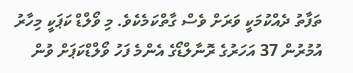ތަފާތު ދެއްކުމަކީ ވަރަށް ވެސް ގާތްކަމެކެވެ. މި ވޯލްޑް ކަޕަކީ މިހާރު އުމުރުން 37 އަހަރުގެ ރޮނާލްޑޯގެ އެންމެ ފަހު ވޯލްޑްކަޕަށް ވުން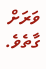ވަރަށް ގާތެވެ.